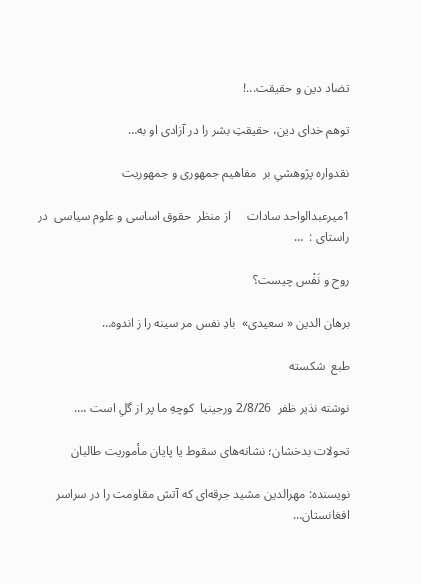تضاد دین و حقیقت...!

توهم خدای دین، حقیقتِ بشر را در آزادی او به…

نقدواره پژوهشیِ بر  مفاهیم جمهوری و جمهوریت

1میرعبدالواحد سادات     از منظر  حقوق اساسی و علوم سیاسی  در راستای :  …

روح و نَفْس چیست؟

برهان الدین « سعیدی»  بادِ نفس مر سینه را ز اندوه…

طبع  شکسته

نوشته نذیر ظفر  2/8/26 ورجینیا  كوچهِ ما پر از گلِ است ،…

تحولات بدخشان؛ نشانه‌های سقوط یا پایان مأموریت طالبان

نویسنده: مهرالدین مشید جرقه‌ای که آتش مقاومت را در سراسر افغانستان…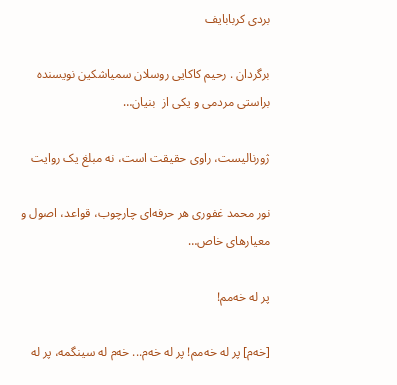بردی کربابایف

برگردان . رحیم کاکایی روسلان سمیاشکین نویسنده براستی مردمی و یکی از  بنیان…

ژورنالیست، راوی حقیقت است، نه مبلغ یک روایت

نور محمد غفوری هر حرفه‌ای چارچوب، قواعد، اصول و معیارهای خاص…

پر له خەمم!

[خه‌م] پر له خەمم! پر لە خەم... خەم له سینگمە، پر لە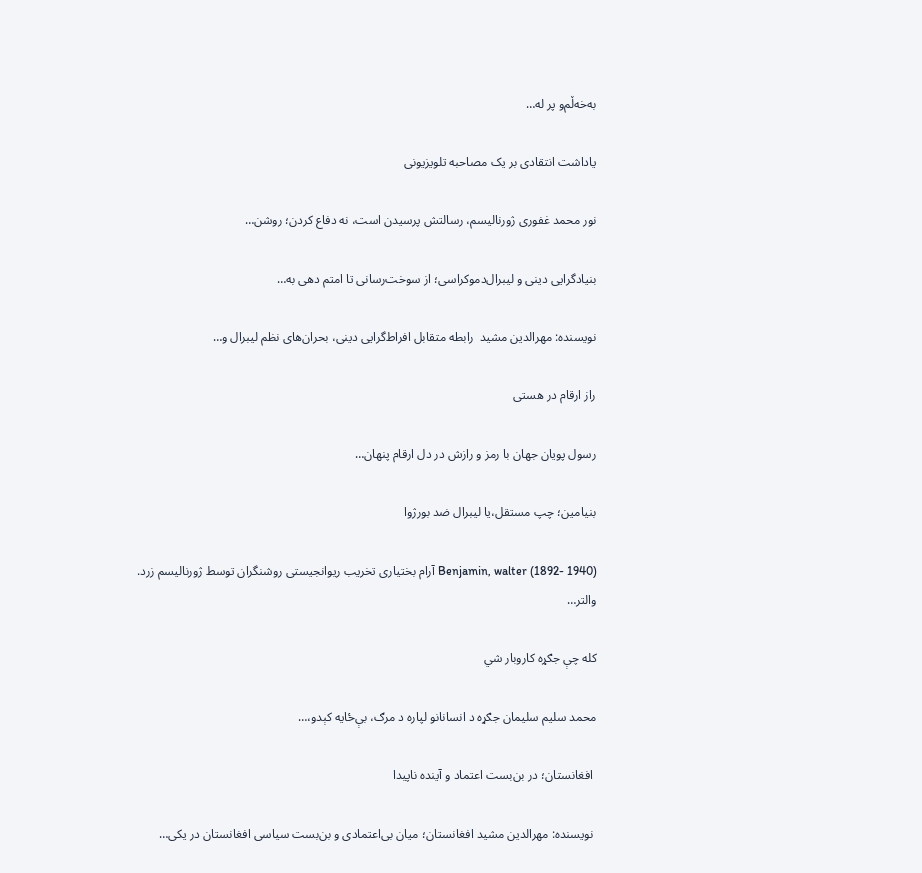بەخەڵم‌و پر لە…

یاداشت انتقادی بر یک مصاحبه تلویزیونی

نور محمد غفوری ژورنالیسم، رسالتش پرسیدن است، نه دفاع کردن؛ روشن…

بنیادگرایی دینی و لیبرال‌دموکراسی؛ از سوخت‌رسانی تا امتم دهی به…

نویسنده: مهرالدین مشید  رابطه متقابل افراط‌گرایی دینی، بحران‌های نظم لیبرال و…

راز ارقام در هستی

رسول پویان جهان با رمز و رازش در دل ارقام پنهان…

بنیامین؛ چپ مستقل،یا لیبرال ضد بورژوا

Benjamin, walter (1892- 1940) آرام بختیاری تخریب ریوانجیستی روشنگران توسط ژورنالیسم زرد. والتر…

کله چې جګړه کاروبار شي

محمد سليم سليمان جګړه د انسانانو لپاره د مرګ، بې‌ځایه کېدو،…

 افغانستان؛ در بن‌بست اعتماد و آینده ناپیدا

 نویسنده: مهرالدین مشید افغانستان؛ میان بی‌اعتمادی و بن‌بست سیاسی افغانستان در یکی…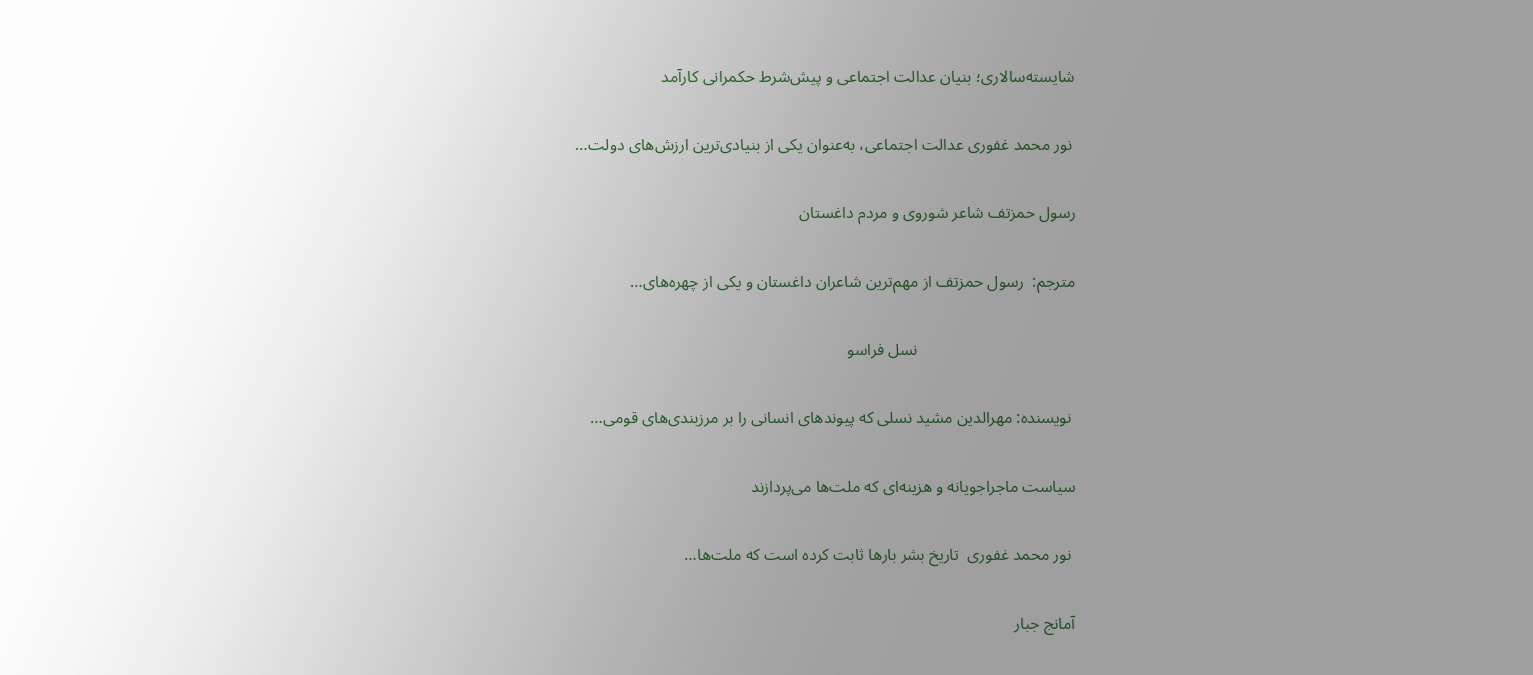شایسته‌سالاری؛ بنیان عدالت اجتماعی و پیش‌شرط حکمرانی کارآمد

 نور محمد غفوری عدالت اجتماعی، به‌عنوان یکی از بنیادی‌ترین ارزش‌های دولت…

رسول حمزتف شاعر شوروی و مردم داغستان

مترجم:  رسول حمزتف از مهم‌ترین شاعران داغستان و یکی از چهره‌های…

                                      نسل فراسو

 نویسنده: مهرالدین مشید نسلی که پیوندهای انسانی را بر مرزبندی‌های قومی…

سیاست ماجراجویانه و هزینه‌ای که ملت‌ها می‌پردازند

 نور محمد غفوری  تاریخ بشر بارها ثابت کرده است که ملت‌ها…

آمانج جبار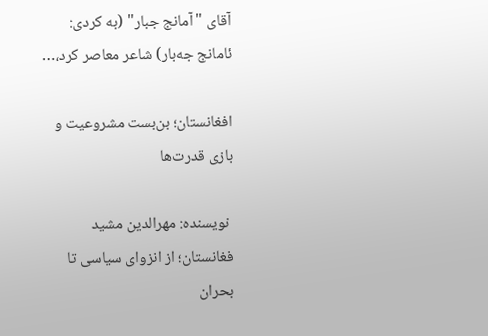آقای "آمانج جبار" (به کردی: ئامانج جەبار) شاعر معاصر کرد،…

افغانستان؛ بن‌بست مشروعیت و بازی قدرت‌ها

 نویسنده: مهرالدین مشید           فغانستان؛ از انزوای سیاسی تا بحران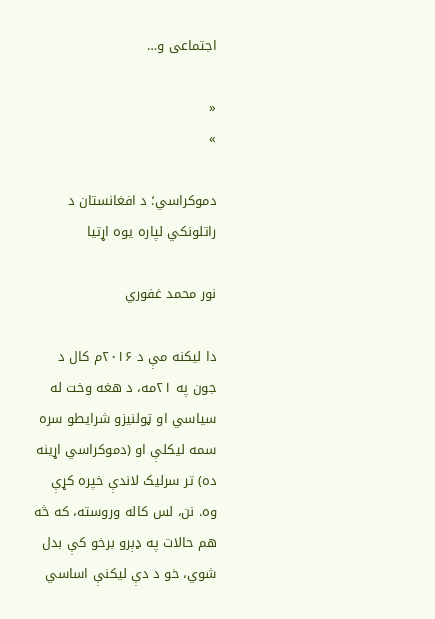اجتماعی و…

«
»

دموکراسي؛ د افغانستان د راتلونکي لپاره یوه اړتیا

نور محمد غفوري

دا لیکنه مې د ۲۰۱۶م کال د جون په ۲۱مه، د هغه وخت له سیاسي او ټولنیزو شرایطو سره سمه لیکلې او (دموکراسي اړینه ده) تر سرلیک لاندې خپره کړې وه. نن، لس کاله وروسته، که څه هم حالات په ډېرو برخو کې بدل شوي، خو د دې لیکنې اساسي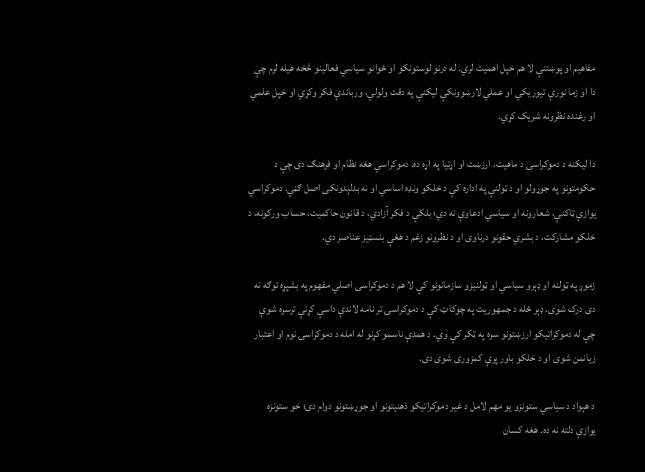مفاهیم او پوښتنې لا هم خپل اهمیت لري. له درنو لوستونکو او ځوانو سیاسي فعالینو څخه هیله لرم چې دا او زما نورې تیوریکي او عملي لارښوونکې لیکنې په دقت ولولي، ورباندې فکر وکړي او خپل علمي او رغنده نظرونه شریک کړي.

دا لیکنه د دموکراسۍ د ماهیت، ارزښت او اړتیا په اړه ده. دموکراسي هغه نظام او فرهنګ دی چې د حکومتونو په جوړولو او د ټولنې په اداره کې د خلکو ونډه اساسي او نه بدلېدونکی اصل ګڼي. دموکراسي یوازې ټاکنې، شعارونه او سیاسي ادعاوې نه دي؛ بلکې د فکر آزادي، د قانون حاکمیت، حساب ورکونه، د خلکو مشارکت، د بشري حقونو درناوی او د نظرونو زغم د هغې بنسټیز عناصر دي.

زموږ په ټولنه او ډېرو سیاسي او ټولنیزو سازمانونو کې لا هم د دموکراسۍ اصلي مفهوم په بشپړه توګه نه دی درک شوی. ډېر ځله د جمهوریت په چوکاټ کې د دموکراسۍ تر نامه لاندې داسې کړنې ترسره شوې چې له دموکراتیکو ارزښتونو سره په ټکر کې وي. د همدې ناسمو کړنو له امله د دموکراسۍ نوم او اعتبار زیانمن شوی او د خلکو باور پرې کمزوری شوی دی.

د هېواد د سیاسي ستونزو یو مهم لامل د غیر دموکراتیکو ذهنیتونو او جوړښتونو دوام دی؛ خو ستونزه یوازې دلته نه ده. هغه کسان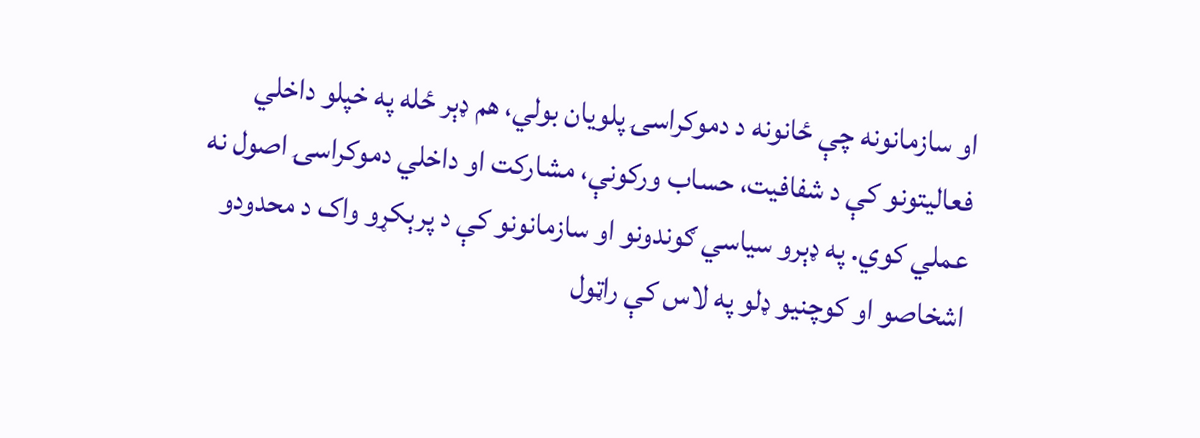او سازمانونه چې ځانونه د دموکراسۍ پلویان بولي، هم ډېر ځله په خپلو داخلي فعالیتونو کې د شفافیت، حساب ورکونې، مشارکت او داخلي دموکراسۍ اصول نه عملي کوي. په ډېرو سیاسي ګوندونو او سازمانونو کې د پرېکړو واک د محدودو اشخاصو او کوچنیو ډلو په لاس کې راټول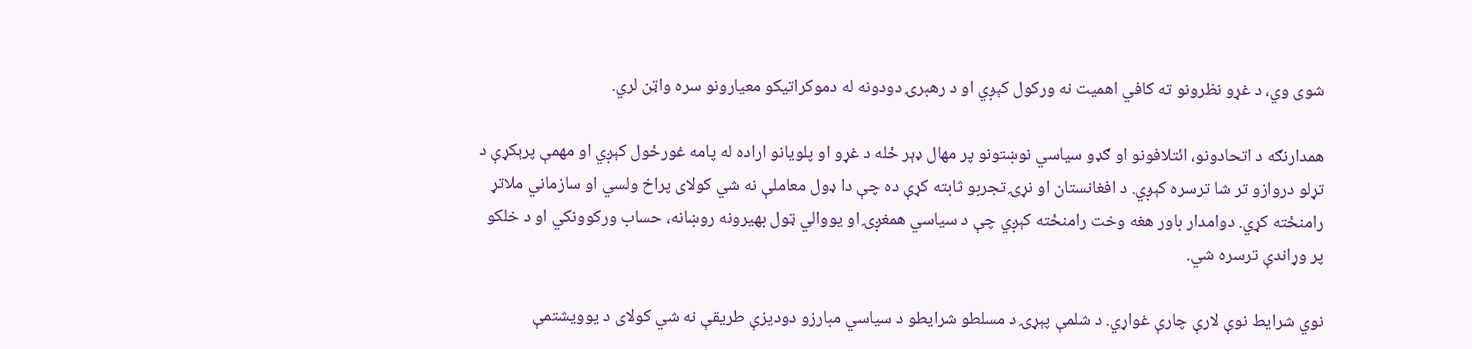شوی وي، د غړو نظرونو ته کافي اهمیت نه ورکول کېږي او د رهبرۍ دودونه له دموکراتیکو معیارونو سره واټن لري.

همدارنګه د اتحادونو، ائتلافونو او ګډو سیاسي نوښتونو پر مهال ډېر ځله د غړو او پلویانو اراده له پامه غورځول کېږي او مهمې پرېکړې د تړلو دروازو تر شا ترسره کېږي. د افغانستان او نړۍ تجربو ثابته کړې ده چې دا ډول معاملې نه شي کولای پراخ ولسي او سازماني ملاتړ رامنځته کړي. دوامدار باور هغه وخت رامنځته کېږي چې د سیاسي همغږۍ او یووالي ټول بهیرونه روښانه، حساب ورکوونکي او د خلکو پر وړاندې ترسره شي.

نوي شرایط نوې لارې چارې غواړي. د شلمې پېړۍ د مسلطو شرایطو د سیاسي مبارزو دودیزې طریقې نه شي کولای د یوویشتمې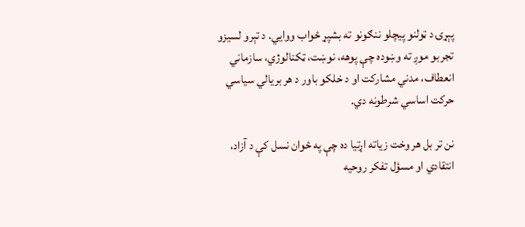پېړۍ د ټولنو پیچلو ننګونو ته بشپړ ځواب ووایي. د تېرو لسیزو تجربو موږ ته وښوده چې پوهه، نوښت، ټکنالوژي، سازماني انعطاف، مدني مشارکت او د خلکو باور د هر بریالي سیاسي حرکت اساسي شرطونه دي.

نن تر بل هر وخت زیاته اړتیا ده چې په ځوان نسل کې د آزاد، انتقادي او مسؤل تفکر روحیه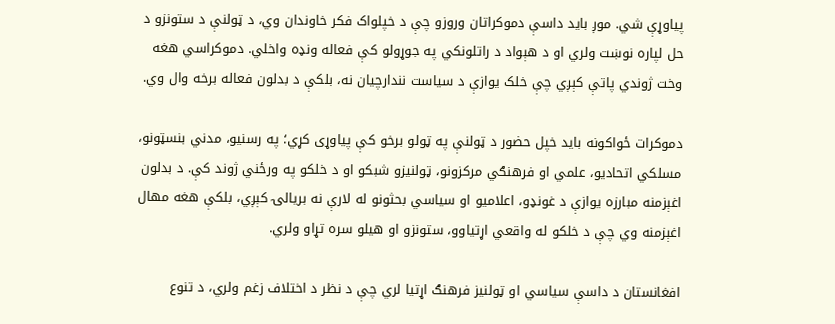پیاوړې شي. موږ باید داسې دموکراتان وروزو چې د خپلواک فکر خاوندان وي، د ټولنې د ستونزو د حل لپاره نوښت ولري او د هېواد د راتلونکي په جوړولو کې فعاله ونډه واخلي. دموکراسي هغه وخت ژوندي پاتې کېږي چې خلک یوازې د سیاست نندارچیان نه، بلکې د بدلون فعاله برخه وال وي.

دموکرات ځواکونه باید خپل حضور د ټولنې په ټولو برخو کې پیاوړی کړي؛ په رسنیو، مدني بنسټونو، مسلکي اتحادیو، علمي او فرهنګي مرکزونو، ټولنیزو شبکو او د خلکو په ورځني ژوند کې. د بدلون اغېزمنه مبارزه یوازې د غونډو، اعلامیو او سیاسي بحثونو له لارې نه بریالۍ کېږي، بلکې هغه مهال اغېزمنه وي چې د خلکو له واقعي اړتیاوو، ستونزو او هیلو سره تړاو ولري.

افغانستان د داسې سیاسي او ټولنیز فرهنګ اړتیا لري چې د نظر د اختلاف زغم ولري، د تنوع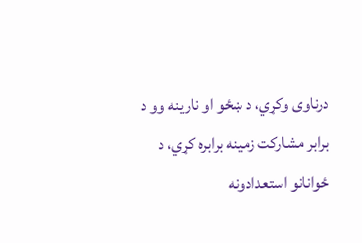درناوی وکړي، د ښځو او نارینه وو د برابر مشارکت زمینه برابره کړي، د ځوانانو استعدادونه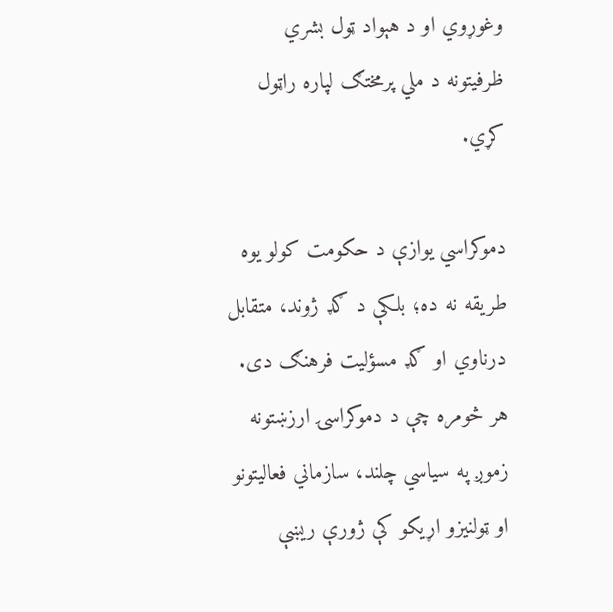وغوړوي او د هېواد ټول بشري ظرفیتونه د ملي پرمختګ لپاره راټول کړي.

دموکراسي یوازې د حکومت کولو یوه طریقه نه ده؛ بلکې د ګډ ژوند، متقابل درناوي او ګډ مسؤلیت فرهنګ دی. هر څومره چې د دموکراسۍ ارزښتونه زموږ په سیاسي چلند، سازماني فعالیتونو او ټولنیزو اړیکو کې ژورې ریښې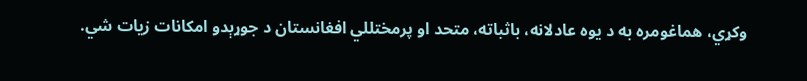وکړي، هماغومره به د یوه عادلانه، باثباته، متحد او پرمختللي افغانستان د جوړېدو امکانات زیات شي.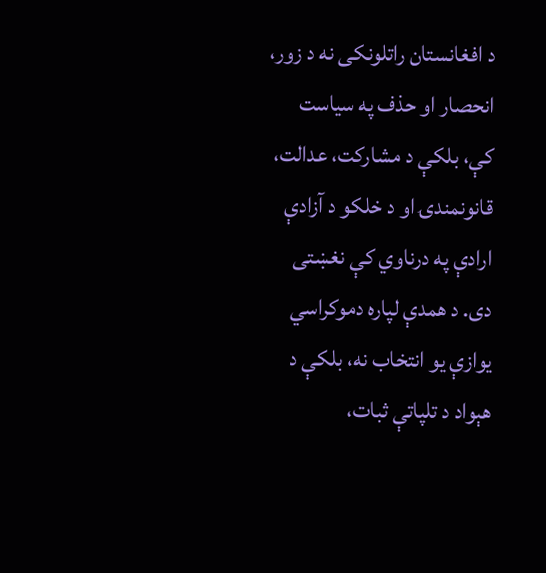د افغانستان راتلونکی نه د زور، انحصار او حذف په سیاست کې، بلکې د مشارکت، عدالت، قانونمندۍ او د خلکو د آزادې ارادې په درناوي کې نغښتی دی. د همدې لپاره دموکراسي یوازې یو انتخاب نه، بلکې د هېواد د تلپاتې ثبات،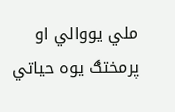ملي یووالي او پرمختګ یوه حیاتي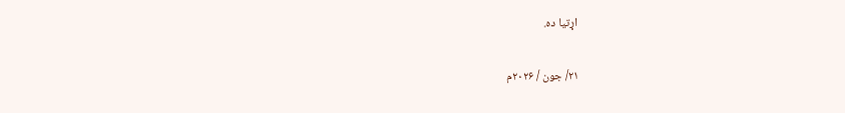اړتیا ده.

۲۱/ جون / ۲۰۲۶م